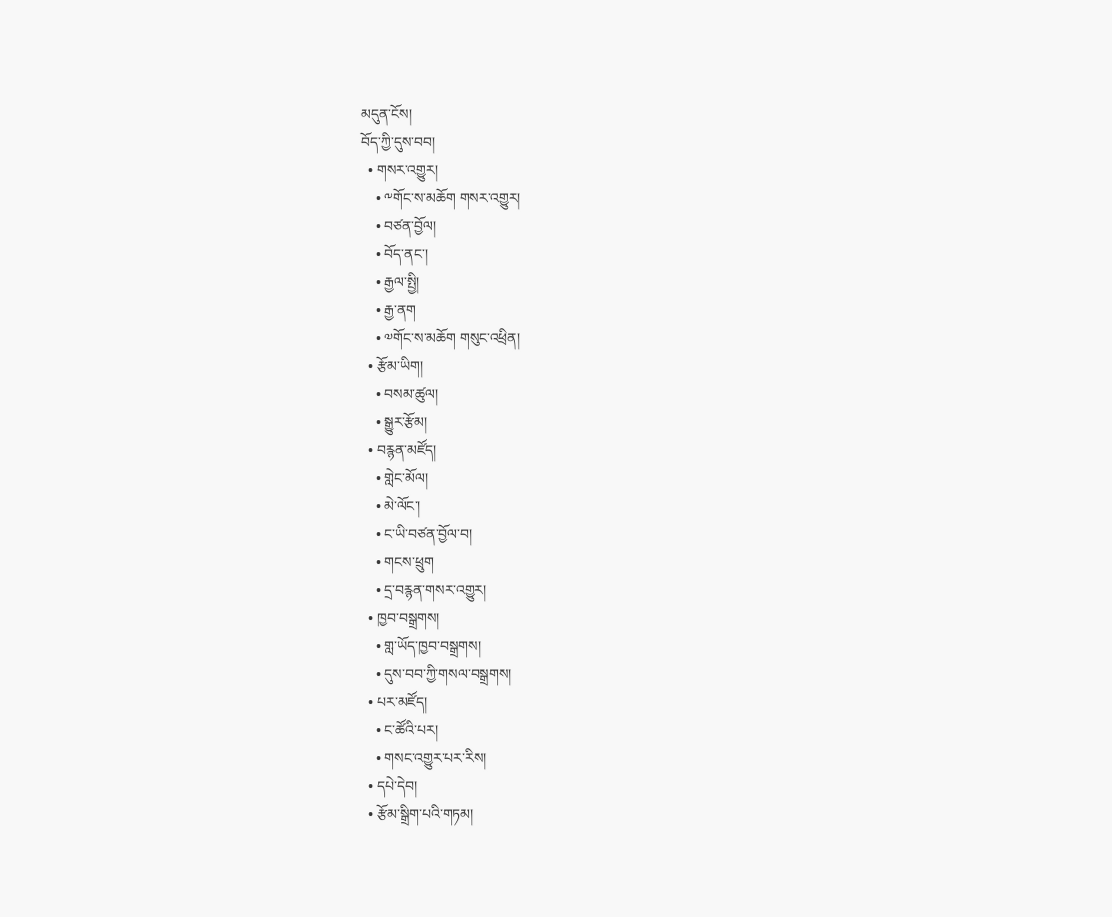མདུན་ངོས།
བོད་ཀྱི་དུས་བབ།
  • གསར་འགྱུར།
    • ༸གོང་ས་མཆོག གསར་འགྱུར།
    • བཙན་བྱོལ།
    • བོད་ནང་།
    • རྒྱལ་སྤྱི།
    • རྒྱ་ནག
    • ༧གོང་ས་མཆོག གསུང་འཕྲིན།
  • རྩོམ་ཡིག།
    • བསམ་ཚུལ།
    • སྒྱུར་རྩོམ།
  • བརྙན་མཛོད།
    • གླེང་མོལ།
    • མེ་ལོང་།
    • ང་ཡི་བཙན་བྱོལ་བ།
    • གངས་ཕྲུག
    • དྲ་བརྙན་གསར་འགྱུར།
  • ཁྱབ་བསྒྲགས།
    • གླ་ཡོད་ཁྱབ་བསྒྲགས།
    • དུས་བབ་ཀྱི་གསལ་བསྒྲགས།
  • པར་མཛོད།
    • ང་ཚོའི་པར།
    • གསང་འགྱུར་པར་རིས།
  • དཔེ་དེབ།
  • རྩོམ་སྒྲིག་པའི་གཏམ།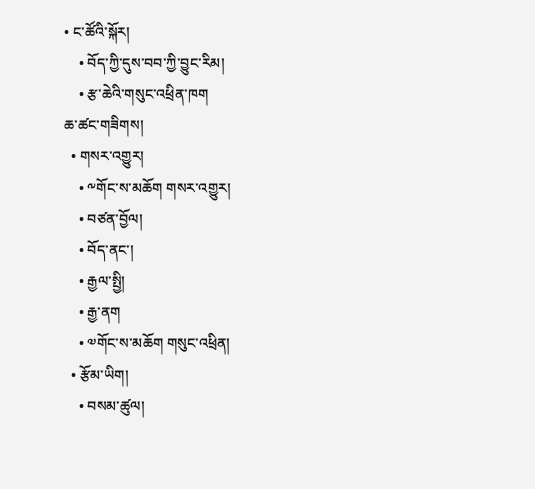• ང་ཚོའི་སྐོར།
    • བོད་ཀྱི་དུས་བབ་ཀྱི་བྱུང་རིམ།
    • རྩ་ཆེའི་གསུང་འཕྲིན་ཁག
ཆ་ཚང་གཟིགས།
  • གསར་འགྱུར།
    • ༸གོང་ས་མཆོག གསར་འགྱུར།
    • བཙན་བྱོལ།
    • བོད་ནང་།
    • རྒྱལ་སྤྱི།
    • རྒྱ་ནག
    • ༧གོང་ས་མཆོག གསུང་འཕྲིན།
  • རྩོམ་ཡིག།
    • བསམ་ཚུལ།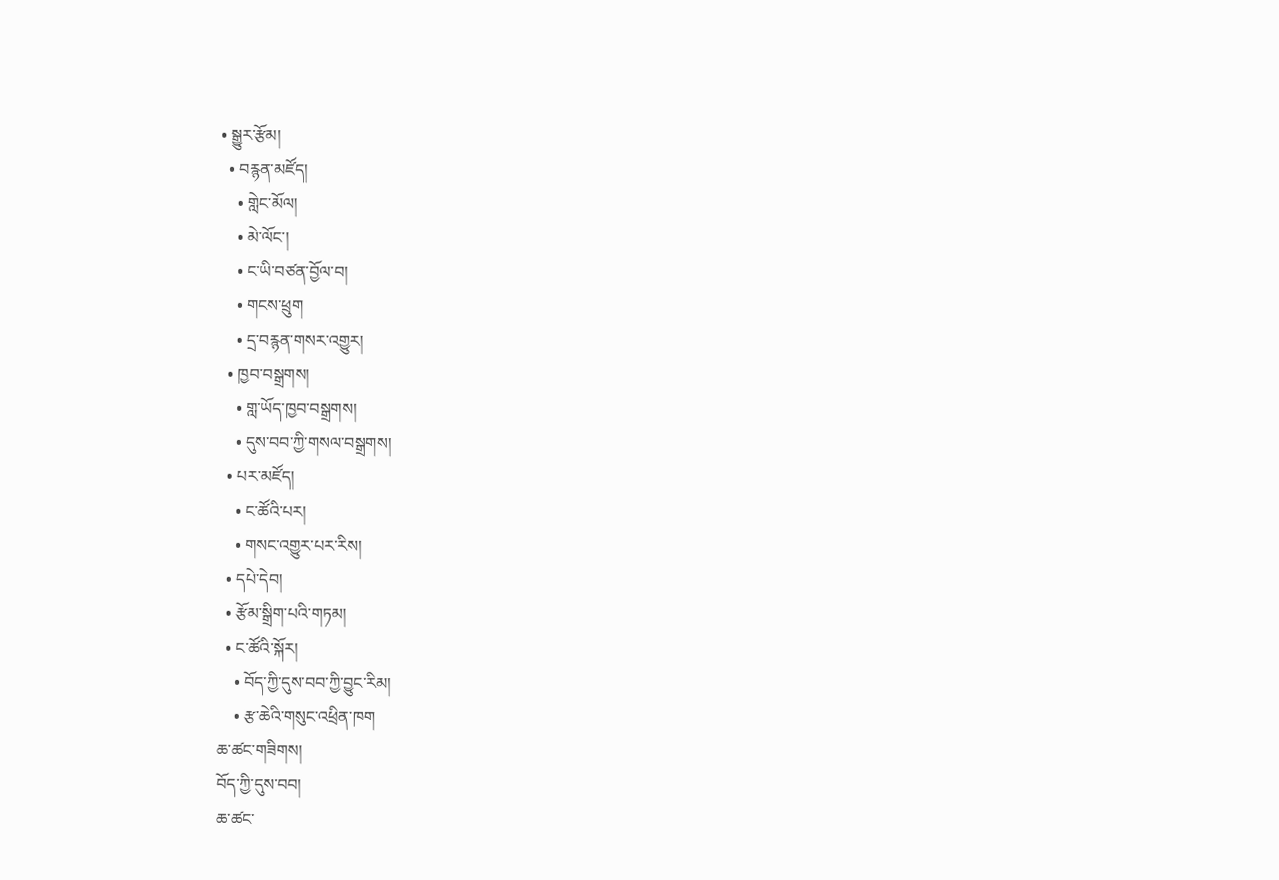• སྒྱུར་རྩོམ།
  • བརྙན་མཛོད།
    • གླེང་མོལ།
    • མེ་ལོང་།
    • ང་ཡི་བཙན་བྱོལ་བ།
    • གངས་ཕྲུག
    • དྲ་བརྙན་གསར་འགྱུར།
  • ཁྱབ་བསྒྲགས།
    • གླ་ཡོད་ཁྱབ་བསྒྲགས།
    • དུས་བབ་ཀྱི་གསལ་བསྒྲགས།
  • པར་མཛོད།
    • ང་ཚོའི་པར།
    • གསང་འགྱུར་པར་རིས།
  • དཔེ་དེབ།
  • རྩོམ་སྒྲིག་པའི་གཏམ།
  • ང་ཚོའི་སྐོར།
    • བོད་ཀྱི་དུས་བབ་ཀྱི་བྱུང་རིམ།
    • རྩ་ཆེའི་གསུང་འཕྲིན་ཁག
ཆ་ཚང་གཟིགས།
བོད་ཀྱི་དུས་བབ།
ཆ་ཚང་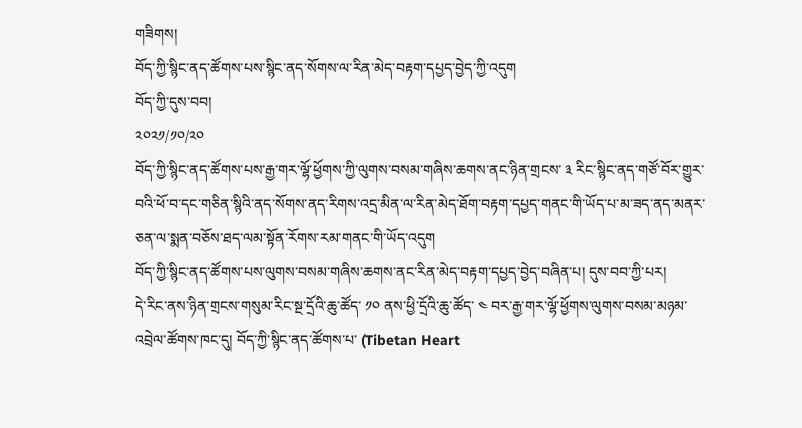གཟིགས།
བོད་ཀྱི་སྙིང་ནད་ཚོགས་པས་སྙིང་ནད་སོགས་ལ་རིན་མེད་བརྟག་དཔྱད་བྱེད་ཀྱི་འདུག
བོད་ཀྱི་དུས་བབ།
༢༠༢༡/༡༠/༢༠
བོད་ཀྱི་སྙིང་ནད་ཚོགས་པས་རྒྱ་གར་ལྷོ་ཕྱོགས་ཀྱི་ལུགས་བསམ་གཞིས་ཆགས་ནང་ཉིན་གྲངས་ ༣ རིང་སྙིང་ནད་གཙོ་བོར་གྱུར་བའི་ཕོ་བ་དང་གཅིན་སྙིའི་ནད་སོགས་ནད་རིགས་འདྲ་མིན་ལ་རིན་མེད་ཐོག་བརྟག་དཔྱད་གནང་གི་ཡོད་པ་མ་ཟད་ནད་མནར་ཅན་ལ་སྨན་བཅོས་ཐད་ལམ་སྟོན་རོགས་རམ་གནང་གི་ཡོད་འདུག
བོད་ཀྱི་སྙིང་ནད་ཚོགས་པས་ལུགས་བསམ་གཞིས་ཆགས་ནང་རིན་མེད་བརྟག་དཔྱད་བྱེད་བཞིན་པ། དུས་བབ་ཀྱི་པར།
དེ་རིང་ནས་ཉིན་གྲངས་གསུམ་རིང་སྔ་དྲོའི་ཆུ་ཚོད་ ༡༠ ནས་ཕྱི་དྲོའི་ཆུ་ཚོད་ ༤ བར་རྒྱ་གར་ལྷོ་ཕྱོགས་ལུགས་བསམ་མཉམ་འབྲེལ་ཚོགས་ཁང་དུ། བོད་ཀྱི་སྙིང་ནད་ཚོགས་པ་ (Tibetan Heart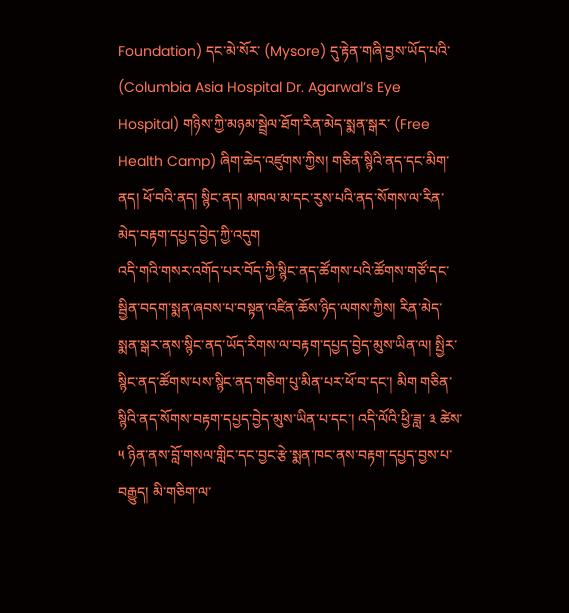Foundation) དང་མེ་སོར་ (Mysore) དུ་རྟེན་གཞི་བྱས་ཡོད་པའི་ (Columbia Asia Hospital Dr. Agarwal’s Eye Hospital) གཉིས་ཀྱི་མཉམ་སྦྲེལ་ཐོག་རིན་མེད་སྨན་སྒར་ (Free Health Camp) ཞིག་ཆེད་འཛུགས་ཀྱིས། གཅིན་སྙིའི་ནད་དང་མིག་ནད། ཕོ་བའི་ནད། སྙིང་ནད། མཁལ་མ་དང་རུས་པའི་ནད་སོགས་ལ་རིན་མེད་བརྟག་དཔྱད་བྱེད་ཀྱི་འདུག
འདི་གའི་གསར་འགོད་པར་བོད་ཀྱི་སྙིང་ནད་ཚོགས་པའི་ཚོགས་གཙོ་དང་སྦྱིན་བདག་སྨན་ཞབས་པ་བསྟན་འཛིན་ཆོས་ཉིད་ལགས་ཀྱིས། རིན་མེད་སྨན་སྒར་ནས་སྙིང་ནད་ཡོད་རིགས་ལ་བརྟག་དཔྱད་བྱེད་མུས་ཡིན་ལ། སྤྱིར་སྙིང་ནད་ཚོགས་པས་སྙིང་ནད་གཅིག་པུ་མིན་པར་ཕོ་བ་དང་། མིག གཅིན་སྙིའི་ནད་སོགས་བརྟག་དཔྱད་བྱེད་མུས་ཡིན་པ་དང་། འདི་ལོའི་ཕྱི་ཟླ་ ༣ ཚེས་ ༥ ཉིན་ནས་བློ་གསལ་གླིང་དང་བྱང་རྩེ་སྨན་ཁང་ནས་བརྟག་དཔྱད་བྱས་པ་བརྒྱུད། མི་གཅིག་ལ་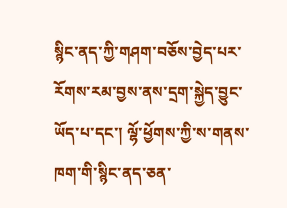སྙིང་ནད་ཀྱི་གཤག་བཅོས་བྱེད་པར་རོགས་རམ་བྱས་ནས་དྲག་སྐྱེད་བྱུང་ཡོད་པ་དང་། ལྷོ་ཕྱོགས་ཀྱི་ས་གནས་ཁག་གི་སྙིང་ནད་ཅན་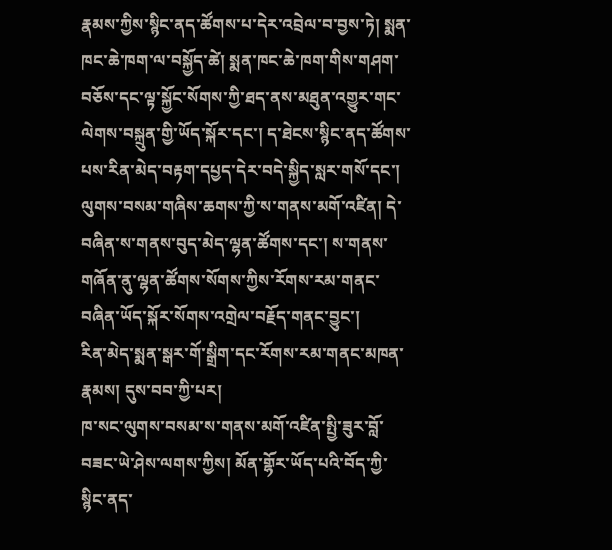རྣམས་ཀྱིས་སྙིང་ནད་ཚོགས་པ་དེར་འབྲེལ་བ་བྱས་ཏེ། སྨན་ཁང་ཆེ་ཁག་ལ་བསྐྱོད་ཚེ། སྨན་ཁང་ཆེ་ཁག་གིས་གཤག་བཅོས་དང་ལྟ་སྐྱོང་སོགས་ཀྱི་ཐད་ནས་མཐུན་འགྱུར་གང་ལེགས་བསྐྲུན་གྱི་ཡོད་སྐོར་དང་། ད་ཐེངས་སྙིང་ནད་ཚོགས་པས་རིན་མེད་བརྟག་དཔྱད་དེར་བདེ་སྐྱིད་སླར་གསོ་དང་། ལུགས་བསམ་གཞིས་ཆགས་ཀྱི་ས་གནས་མགོ་འཛིན། དེ་བཞིན་ས་གནས་བུད་མེད་ལྷན་ཚོགས་དང་། ས་གནས་གཞོན་ནུ་ལྷན་ཚོགས་སོགས་ཀྱིས་རོགས་རམ་གནང་བཞིན་ཡོད་སྐོར་སོགས་འགྲེལ་བརྗོད་གནང་བྱུང་།
རིན་མེད་སྨན་སྒར་གོ་སྒྲིག་དང་རོགས་རམ་གནང་མཁན་རྣམས། དུས་བབ་ཀྱི་པར།
ཁ་སང་ལུགས་བསམ་ས་གནས་མགོ་འཛིན་སྤྱི་ཟུར་བློ་བཟང་ཡེ་ཤེས་ལགས་ཀྱིས། མོན་གྷོར་ཡོད་པའི་བོད་ཀྱི་སྙིང་ནད་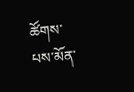ཚོགས་པས་མོན་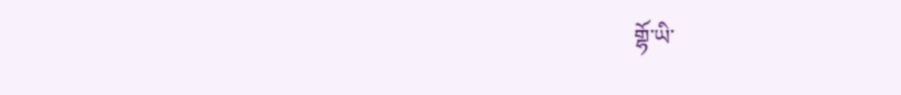གྷོ་ཡི་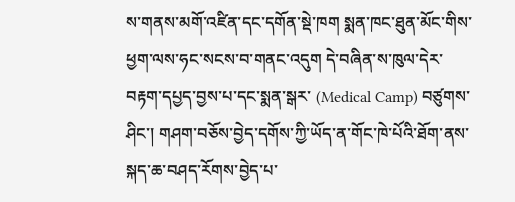ས་གནས་མགོ་འཛིན་དང་དགོན་སྡེ་ཁག སྨན་ཁང་ཐུན་མོང་གིས་ཕྱག་ལས་ཧང་སངས་བ་གནང་འདུག དེ་བཞིན་ས་ཁུལ་དེར་བརྟག་དཔྱད་བྱས་པ་དང་སྨན་སྒར་ (Medical Camp) བཙུགས་ཤིང་། གཤག་བཅོས་བྱེད་དགོས་ཀྱི་ཡོད་ན་གོང་ཁེ་པོའི་ཐོག་ནས་སྐད་ཆ་བཤད་རོགས་བྱེད་པ་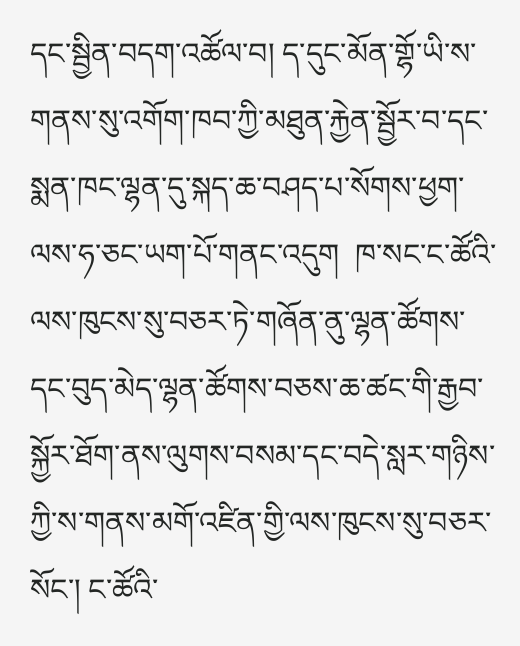དང་སྦྱིན་བདག་འཚོལ་བ། ད་དུང་མོན་གྷོ་ཡི་ས་གནས་སུ་འགོག་ཁབ་ཀྱི་མཐུན་རྐྱེན་སྦྱོར་བ་དང་སྨན་ཁང་ལྷན་དུ་སྐད་ཆ་བཤད་པ་སོགས་ཕྱག་ལས་ཧ་ཅང་ཡག་པོ་གནང་འདུག  ཁ་སང་ང་ཚོའི་ལས་ཁུངས་སུ་བཅར་ཏེ་གཞོན་ནུ་ལྷན་ཚོགས་དང་བུད་མེད་ལྷན་ཚོགས་བཅས་ཆ་ཚང་གི་རྒྱབ་སྐྱོར་ཐོག་ནས་ལུགས་བསམ་དང་བདེ་སླར་གཉིས་ཀྱི་ས་གནས་མགོ་འཛིན་གྱི་ལས་ཁུངས་སུ་བཅར་སོང་། ང་ཚོའི་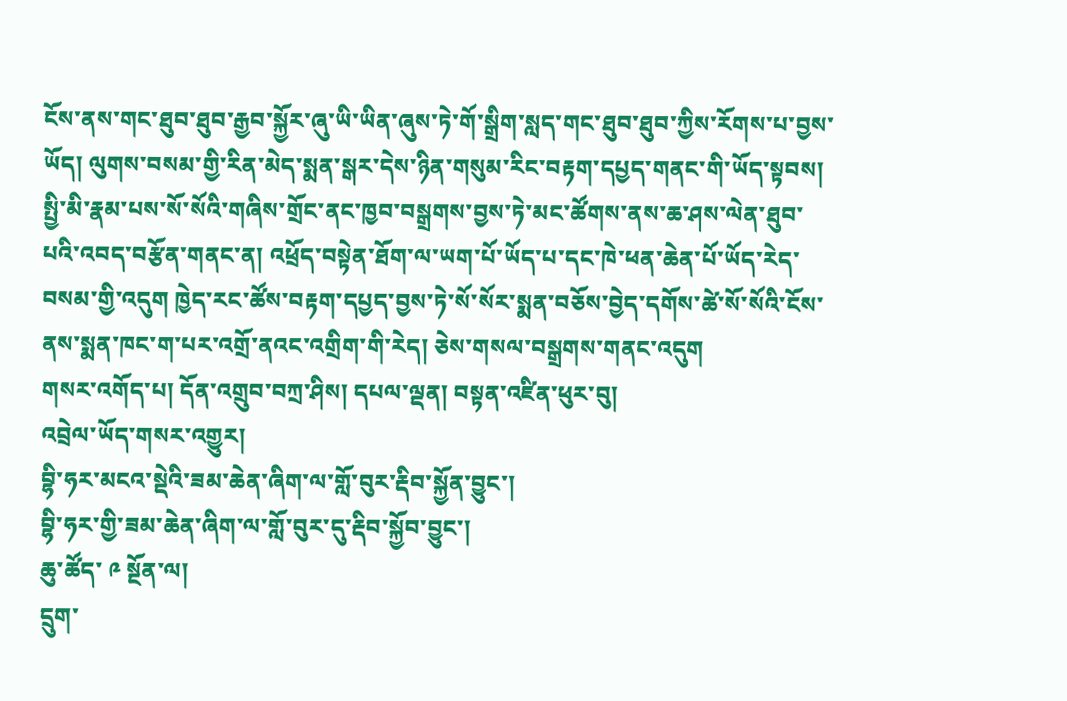ངོས་ནས་གང་ཐུབ་ཐུབ་རྒྱབ་སྐྱོར་ཞུ་ཡི་ཡིན་ཞུས་ཏེ་གོ་སྒྲིག་སླད་གང་ཐུབ་ཐུབ་ཀྱིས་རོགས་པ་བྱས་ཡོད། ལུགས་བསམ་གྱི་རིན་མེད་སྨན་སྒར་དེས་ཉིན་གསུམ་རིང་བརྟག་དཔྱད་གནང་གི་ཡོད་སྟབས། སྤྱི་མི་རྣམ་པས་སོ་སོའི་གཞིས་གྲོང་ནང་ཁྱབ་བསྒྲགས་བྱས་ཏེ་མང་ཚོགས་ནས་ཆ་ཤས་ལེན་ཐུབ་པའི་འབད་བརྩོན་གནང་ན། འཕྲོད་བསྟེན་ཐོག་ལ་ཡག་པོ་ཡོད་པ་དང་ཁེ་ཕན་ཆེན་པོ་ཡོད་རེད་བསམ་གྱི་འདུག ཁྱེད་རང་ཚོས་བརྟག་དཔྱད་བྱས་ཏེ་སོ་སོར་སྨན་བཅོས་བྱེད་དགོས་ཚེ་སོ་སོའི་ངོས་ནས་སྨན་ཁང་ག་པར་འགྲོ་ནའང་འགྲིག་གི་རེད། ཅེས་གསལ་བསྒྲགས་གནང་འདུག
གསར་འགོད་པ། དོན་འགྲུབ་བཀྲ་ཤིས། དཔལ་ལྡན། བསྟན་འཛིན་ཕུར་བུ།
འབྲེལ་ཡོད་གསར་འགྱུར།
བྷི་ཧར་མངའ་སྡེའི་ཟམ་ཆེན་ཞིག་ལ་གློ་བུར་རྡིབ་སྐྱོན་བྱུང་།
བྷི་ཧར་གྱི་ཟམ་ཆེན་ཞིག་ལ་གློ་བུར་དུ་རྡིབ་སྐྱོབ་བྱུང་།
ཆུ་ཚོད་ ༩ སྔོན་ལ།
དྲུག་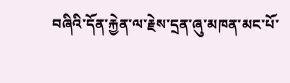བཞིའི་དོན་རྐྱེན་ལ་རྗེས་དྲན་ཞུ་མཁན་མང་པོ་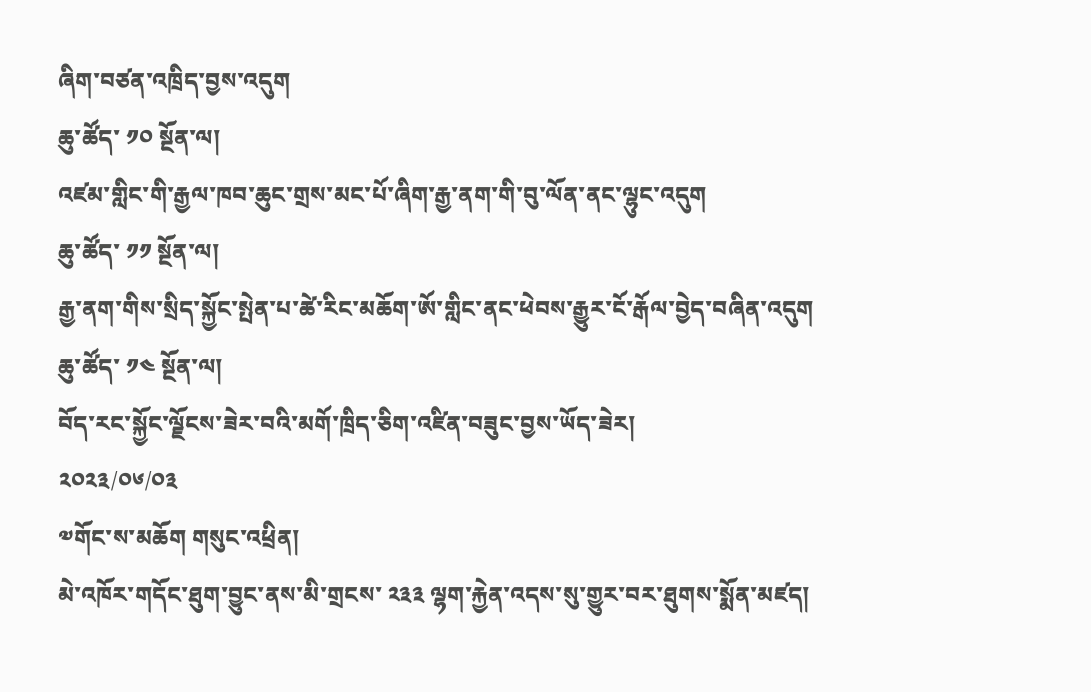ཞིག་བཙན་འཁྲིད་བྱས་འདུག
ཆུ་ཚོད་ ༡༠ སྔོན་ལ།
འཛམ་གླིང་གི་རྒྱལ་ཁབ་ཆུང་གྲས་མང་པོ་ཞིག་རྒྱ་ནག་གི་བུ་ལོན་ནང་ལྷུང་འདུག
ཆུ་ཚོད་ ༡༡ སྔོན་ལ།
རྒྱ་ནག་གིས་སྲིད་སྐྱོང་སྤེན་པ་ཚེ་རིང་མཆོག་ཨོ་གླིང་ནང་ཕེབས་རྒྱུར་ངོ་རྒོལ་བྱེད་བཞིན་འདུག
ཆུ་ཚོད་ ༡༤ སྔོན་ལ།
བོད་རང་སྐྱོང་ལྗོངས་ཟེར་བའི་མགོ་ཁྲིད་ཅིག་འཛིན་བཟུང་བྱས་ཡོད་ཟེར།
༢༠༢༣/༠༦/༠༣
༧གོང་ས་མཆོག གསུང་འཕྲིན།
མེ་འཁོར་གདོང་ཐུག་བྱུང་ནས་མི་གྲངས་ ༢༣༣ ལྷག་རྐྱེན་འདས་སུ་གྱུར་བར་ཐུགས་སྨོན་མཛད།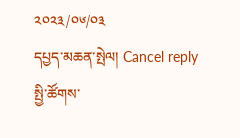༢༠༢༣/༠༦/༠༣
དཔྱད་མཆན་སྤེལ། Cancel reply
སྤྱི་ཚོགས་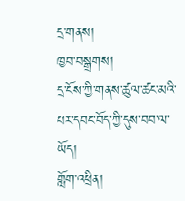དྲ་གནས།
ཁྱབ་བསྒྲགས།
དྲ་ངོས་ཀྱི་གནས་ཚུལ་ཚང་མའི་པར་དབང་བོད་ཀྱི་དུས་བབ་ལ་ཡོད།
གློག་འཕྲིན།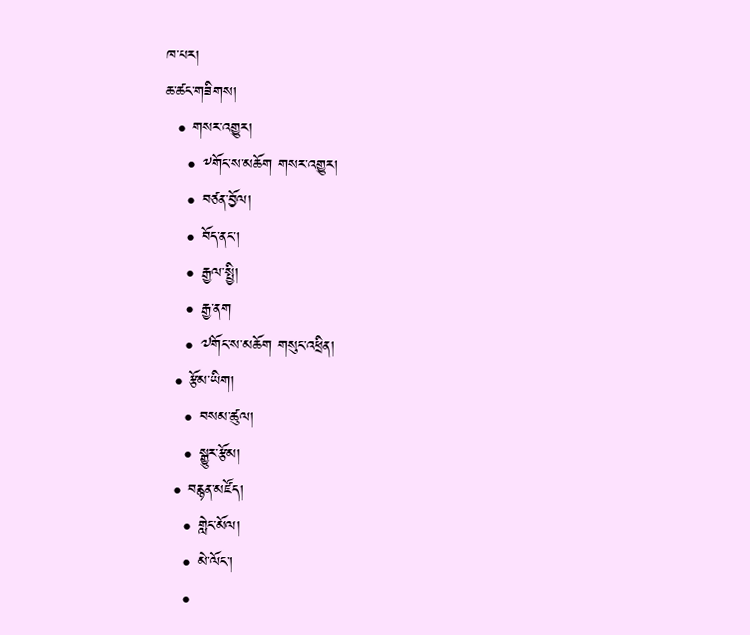ཁ་པར།
ཆ་ཚང་གཟིགས།
  • གསར་འགྱུར།
    • ༸གོང་ས་མཆོག གསར་འགྱུར།
    • བཙན་བྱོལ།
    • བོད་ནང་།
    • རྒྱལ་སྤྱི།
    • རྒྱ་ནག
    • ༧གོང་ས་མཆོག གསུང་འཕྲིན།
  • རྩོམ་ཡིག།
    • བསམ་ཚུལ།
    • སྒྱུར་རྩོམ།
  • བརྙན་མཛོད།
    • གླེང་མོལ།
    • མེ་ལོང་།
    •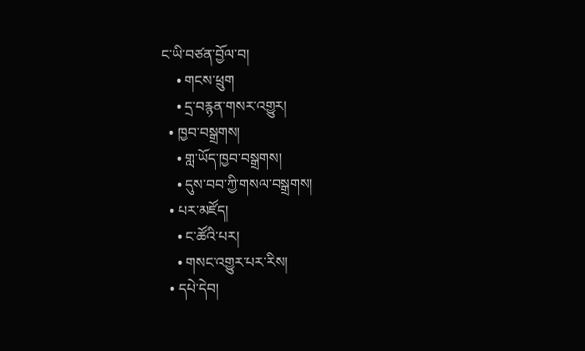ང་ཡི་བཙན་བྱོལ་བ།
    • གངས་ཕྲུག
    • དྲ་བརྙན་གསར་འགྱུར།
  • ཁྱབ་བསྒྲགས།
    • གླ་ཡོད་ཁྱབ་བསྒྲགས།
    • དུས་བབ་ཀྱི་གསལ་བསྒྲགས།
  • པར་མཛོད།
    • ང་ཚོའི་པར།
    • གསང་འགྱུར་པར་རིས།
  • དཔེ་དེབ།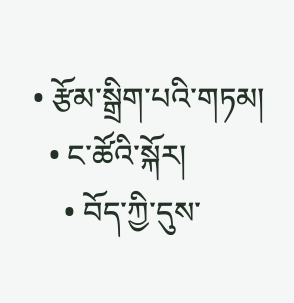• རྩོམ་སྒྲིག་པའི་གཏམ།
  • ང་ཚོའི་སྐོར།
    • བོད་ཀྱི་དུས་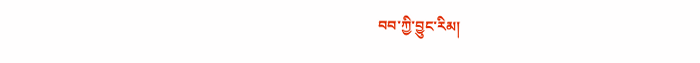བབ་ཀྱི་བྱུང་རིམ།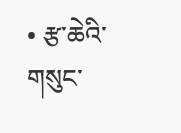• རྩ་ཆེའི་གསུང་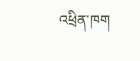འཕྲིན་ཁག